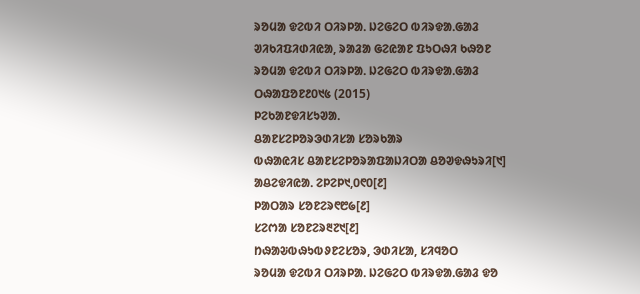ᱨᱚᱢᱟ ᱫᱮᱵᱤ ᱛᱤᱨᱞᱟᱹ ᱡᱮᱜᱮᱛ ᱵᱤᱨᱫᱟᱹᱜᱟᱲ
ᱣᱤᱠᱤᱯᱤᱰᱤᱭᱟ, ᱨᱟᱲᱟ ᱜᱮᱭᱟᱱ ᱯᱩᱛᱷᱤ ᱠᱷᱚᱱ
ᱨᱚᱢᱟ ᱫᱮᱵᱤ ᱛᱤᱨᱞᱟᱹ ᱡᱮᱜᱮᱛ ᱵᱤᱨᱫᱟᱹᱜᱟᱲ
ᱛᱷᱟᱯᱚᱱ᱒᱐᱑᱕ (2015)
ᱞᱮᱠᱟᱱᱫᱤᱥᱩᱣᱟᱹ
ᱪᱟᱱᱥᱮᱞᱚᱨᱳᱰᱤᱥᱟ ᱥᱚᱨᱠᱟᱨ
ᱵᱷᱟᱭᱤᱥ ᱪᱟᱱᱥᱮᱞᱚᱨᱟᱯᱟᱡᱤᱛᱟ ᱪᱚᱣᱫᱷᱩᱨᱤ[᱑]
ᱟᱪᱮᱫᱤᱭᱟᱹ ᱮᱞᱮᱞ᱑,᱐᱖᱐[᱒]
ᱞᱟᱛᱟᱨ ᱥᱚᱱᱮᱨ᱖᱘᱙[᱒]
ᱥᱮᱬᱟ ᱥᱚᱱᱮᱨ᱓᱗᱑[᱒]
ᱴᱷᱟᱶᱵᱷᱩᱵᱽᱱᱮᱥᱚᱨ, ᱳᱰᱤᱥᱟ, ᱥᱤᱧᱚᱛ
ᱨᱚᱢᱟ ᱫᱮᱵᱤ ᱛᱤᱨᱞᱟᱹ ᱡᱮᱜᱮᱛ ᱵᱤᱨᱫᱟᱹᱜᱟᱲ ᱫᱚ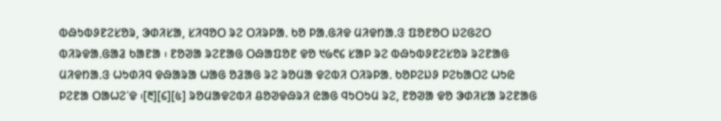ᱵᱷᱩᱵᱽᱱᱮᱥᱚᱨ, ᱳᱰᱤᱥᱟ, ᱥᱤᱧᱚᱛ ᱨᱮ ᱛᱤᱨᱞᱟᱹ ᱠᱚ ᱞᱟᱹᱜᱤᱫ ᱢᱤᱫᱴᱟᱹᱝ ᱯᱚᱱᱚᱛ ᱡᱮᱜᱮᱛ ᱵᱤᱨᱫᱟᱹᱜᱟᱲ ᱠᱟᱱᱟ ᱾ ᱱᱚᱣᱟ ᱨᱮᱱᱟᱜ ᱛᱷᱟᱯᱚᱱ ᱫᱚ ᱑᱙᱖᱔ ᱥᱟᱞ ᱨᱮ ᱵᱷᱩᱵᱽᱱᱮᱥᱚᱨ ᱨᱮᱱᱟᱜ ᱢᱤᱫᱴᱟᱹᱝ ᱦᱩᱰᱤᱧ ᱫᱷᱟᱨᱟ ᱦᱟᱜ ᱚᱲᱟᱜ ᱨᱮ ᱨᱚᱢᱟ ᱫᱮᱵᱤ ᱛᱤᱨᱞᱟᱹ ᱠᱚᱞᱮᱡᱽ ᱞᱮᱠᱟᱛᱮ ᱦᱩᱭ ᱞᱮᱱᱟ ᱛᱟᱦᱮᱸᱫ ᱾[᱓][᱔][᱕] ᱨᱚᱢᱟᱫᱮᱵᱤ ᱪᱚᱣᱫᱷᱨᱤ ᱭᱟᱜ ᱧᱩᱛᱩᱢ ᱨᱮ, ᱱᱚᱣᱟ ᱫᱚ ᱳᱰᱤᱥᱟ ᱨᱮᱱᱟᱜ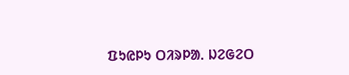ᱯᱩᱭᱞᱩ ᱛᱤᱨᱞᱟᱹ ᱡᱮᱜᱮᱛ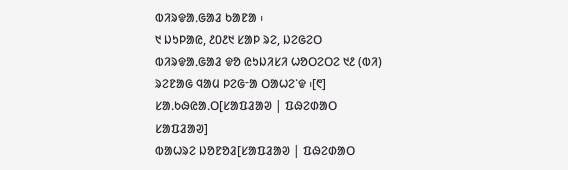ᱵᱤᱨᱫᱟᱹᱜᱟᱲ ᱠᱟᱱᱟ ᱾
᱑ ᱡᱩᱞᱟᱭ, ᱒᱐᱒᱑ ᱥᱟᱞ ᱨᱮ, ᱡᱮᱜᱮᱛ ᱵᱤᱨᱫᱟᱹᱜᱟᱲ ᱫᱚ ᱭᱩᱡᱤᱥᱤ ᱦᱚᱛᱮᱛᱮ ᱑᱒ (ᱵᱤ) ᱨᱮᱱᱟᱜ ᱧᱟᱢ ᱞᱮᱜᱼᱟ ᱛᱟᱦᱮᱸᱫ ᱾[᱖]
ᱥᱟᱹᱠᱷᱭᱟᱹᱛ[ᱥᱟᱯᱲᱟᱣ | ᱯᱷᱮᱰᱟᱛ ᱥᱟᱯᱲᱟᱣ]
ᱵᱟᱦᱨᱮ ᱡᱚᱱᱚᱲ[ᱥᱟᱯᱲᱟᱣ | ᱯᱷᱮᱰᱟᱛ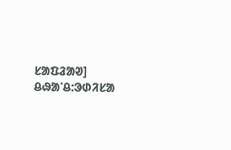ᱥᱟᱯᱲᱟᱣ]
ᱪᱷᱟᱸᱪ:ᱳᱰᱤᱥᱟ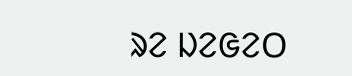ᱨᱮ ᱡᱮᱜᱮᱛ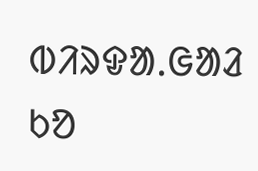ᱵᱤᱨᱫᱟᱹᱜᱟᱲ ᱠᱚ